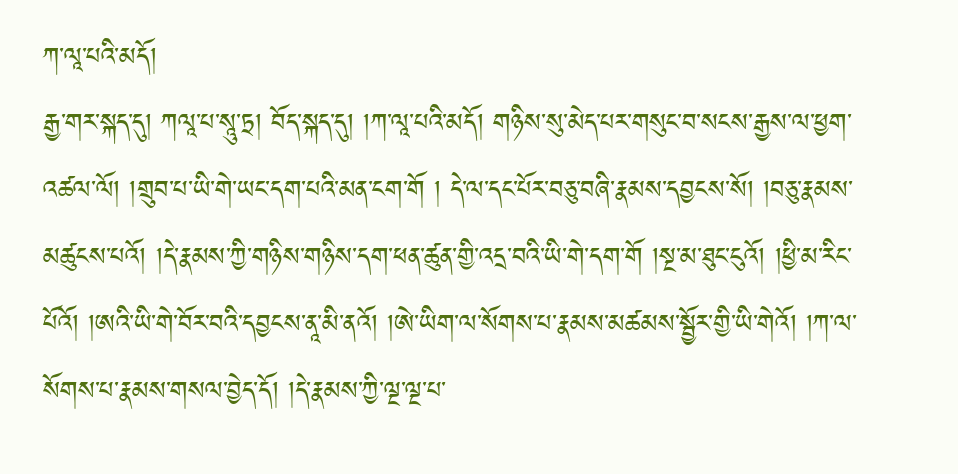ཀ་ལཱ་པའི་མདོ།
རྒྱ་གར་སྐད་དུ། ཀལཱ་པ་སཱུ་ཏྲ། བོད་སྐད་དུ། །ཀ་ལཱ་པའི་མདོ། གཉིས་སུ་མེད་པར་གསུང་བ་སངས་རྒྱས་ལ་ཕྱག་འཚལ་ལོ། །གྲུབ་པ་ཡི་གེ་ཡང་དག་པའི་མན་ངག་གོ ། དེ་ལ་དང་པོར་བཅུ་བཞི་རྣམས་དབྱངས་སོ། །བཅུ་རྣམས་མཚུངས་པའོ། །དེ་རྣམས་ཀྱི་གཉིས་གཉིས་དག་ཕན་ཚུན་གྱི་འདྲ་བའི་ཡི་གེ་དག་གོ །སྔ་མ་ཐུང་ངུའོ། །ཕྱི་མ་རིང་པོའོ། །ཨའི་ཡི་གེ་བོར་བའི་དབྱངས་ནཱ་མི་ནའོ། །ཨེ་ཡིག་ལ་སོགས་པ་རྣམས་མཚམས་སྦྱོར་གྱི་ཡི་གེའོ། །ཀ་ལ་སོགས་པ་རྣམས་གསལ་བྱེད་དོ། །དེ་རྣམས་ཀྱི་ལྔ་ལྔ་པ་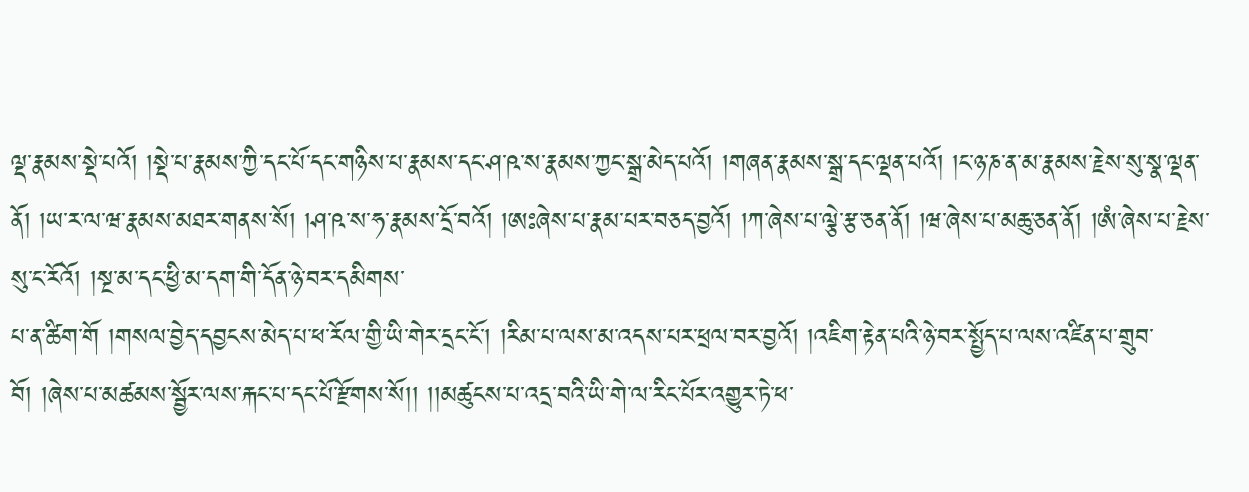ལྡ་རྣམས་སྡེ་པའོ། །སྡེ་པ་རྣམས་ཀྱི་དང་པོ་དང་གཉིས་པ་རྣམས་དང་ཤ་ཥ་ས་རྣམས་ཀྱང་སྒྲ་མེད་པའོ། །གཞན་རྣམས་སྒྲ་དང་ལྡན་པའོ། །ང་ཉ་ཎ་ན་མ་རྣམས་རྗེས་སུ་སྣ་ལྡན་ནོ། །ཡ་ར་ལ་ཝ་རྣམས་མཐར་གནས་སོ། །ཤ་ཥ་ས་ཧ་རྣམས་དྲོ་བའོ། །ཨཿཞེས་པ་རྣམ་པར་བཅད་བྱའོ། །ཀ་ཞེས་པ་ལྕེ་རྩ་ཅན་ནོ། །ཝ་ཞེས་པ་མཆུ་ཅན་ནོ། །ཨཾ་ཞེས་པ་རྗེས་སུ་ང་རོའོ། །སྔ་མ་དང་ཕྱི་མ་དག་གི་དོན་ཉེ་བར་དམིགས་
པ་ན་ཚིག་གོ །གསལ་བྱེད་དབྱངས་མེད་པ་ཕ་རོལ་གྱི་ཡི་གེར་དྲང་ངོ་། །རིམ་པ་ལས་མ་འདས་པར་ཕྲལ་བར་བྱའོ། །འཇིག་རྟེན་པའི་ཉེ་བར་སྤྱོད་པ་ལས་འཛིན་པ་གྲུབ་བོ། །ཞེས་པ་མཚམས་སྦྱོར་ལས་རྐང་པ་དང་པོ་རྫོགས་སོ།། །།མཚུངས་པ་འདྲ་བའི་ཡི་གེ་ལ་རིང་པོར་འགྱུར་ཏེ་ཕ་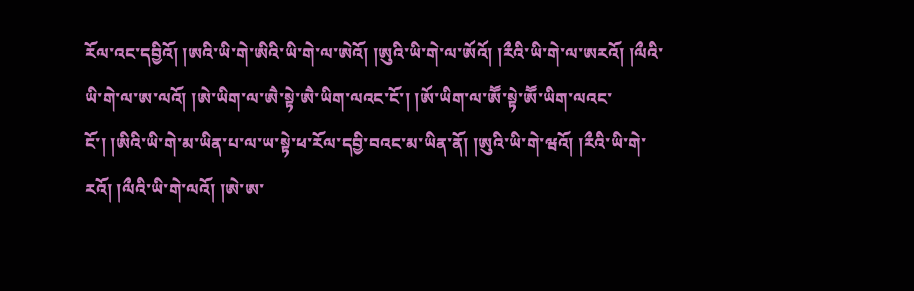རོལ་འང་དབྱིའོ། །ཨའི་ཡི་གེ་ཨིའི་ཡི་གེ་ལ་ཨེའོ། །ཨུའི་ཡི་གེ་ལ་ཨོའོ། །རྀའི་ཡི་གེ་ལ་ཨརའོ། །ལྀའི་ཡི་གེ་ལ་ཨ་ལའོ། །ཨེ་ཡིག་ལ་ཨཻ་སྟེ་ཨཻ་ཡིག་ལའང་ངོ་། །ཨོ་ཡིག་ལ་ཨཽ་སྟེ་ཨཽ་ཡིག་ལའང་ངོ་། །ཨིའི་ཡི་གེ་མ་ཡིན་པ་ལ་ཡ་སྟེ་ཕ་རོལ་དབྱི་བའང་མ་ཡིན་ནོ། །ཨུའི་ཡི་གེ་ཝའོ། །རྀའི་ཡི་གེ་རའོ། །ལྀའི་ཡི་གེ་ལའོ། །ཨེ་ཨ་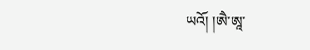ཡའོ། །ཨཻ་ཨཱ་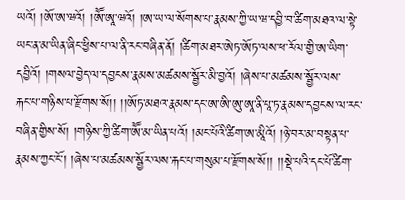ཡའོ། །ཨོ་ཨ་ཝའོ། །ཨཽ་ཨཱ་ཝའོ། །ཨ་ཡ་ལ་སོགས་པ་རྣམས་ཀྱི་ཡ་ཝ་དབྱི་བ་ཚིག་མཐའ་ལ་སྟེ་ཡང་ན་མ་ཡིན་ཞིང་ཕྱིས་པ་ལ་ནི་རང་བཞིན་ནོ། །ཚིག་མཐར་ཨེཏ་ཨོཏ་ལས་ཕ་རོལ་གྱི་ཨ་ཡིག་དབྱིའོ། །གསལ་བྱེད་ལ་དབྱངས་རྣམས་མཚམས་སྦྱོར་མི་བྱའོ། །ཞེས་པ་མཚམས་སྦྱོར་ལས་
རྐང་པ་གཉིས་པ་རྫོགས་སོ།། །།ཨོཏ་མཐའ་རྣམས་དང་ཨ་ཨི་ཨུ་ཨཱ་ནི་པཱ་ཏ་རྣམས་དབྱངས་ལ་རང་བཞིན་གྱིས་སོ། །གཉིས་ཀྱི་ཚིག་ཨཽ་མ་ཡིན་པའོ། །མང་པོའི་ཚིག་ཨ་མཱིའོ། །ཉེ་བར་མ་བསྟན་པ་རྣམས་ཀྱང་ངོ་། །ཞེས་པ་མཚམས་སྦྱོར་ལས་རྐང་པ་གསུམ་པ་རྫོགས་སོ།། །།སྡེ་པའི་དང་པོ་ཚིག་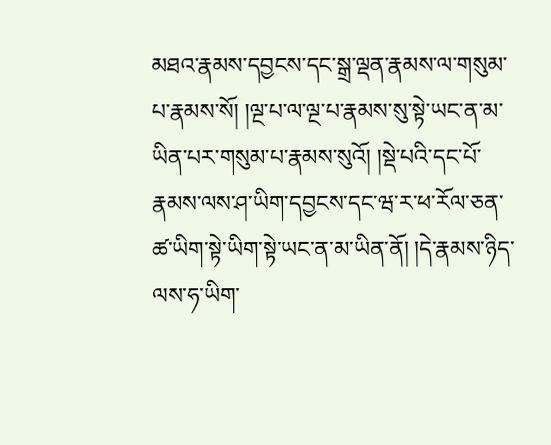མཐའ་རྣམས་དབྱངས་དང་སྒྲ་ལྡན་རྣམས་ལ་གསུམ་པ་རྣམས་སོ། །ལྔ་པ་ལ་ལྔ་པ་རྣམས་སུ་སྟེ་ཡང་ན་མ་ཡིན་པར་གསུམ་པ་རྣམས་སུའོ། །སྡེ་པའི་དང་པོ་རྣམས་ལས་ཤ་ཡིག་དབྱངས་དང་ཝ་ར་ཕ་རོལ་ཅན་ཚ་ཡིག་སྟེ་ཡིག་སྟེ་ཡང་ན་མ་ཡིན་ནོ། །དེ་རྣམས་ཉིད་ལས་ཧ་ཡིག་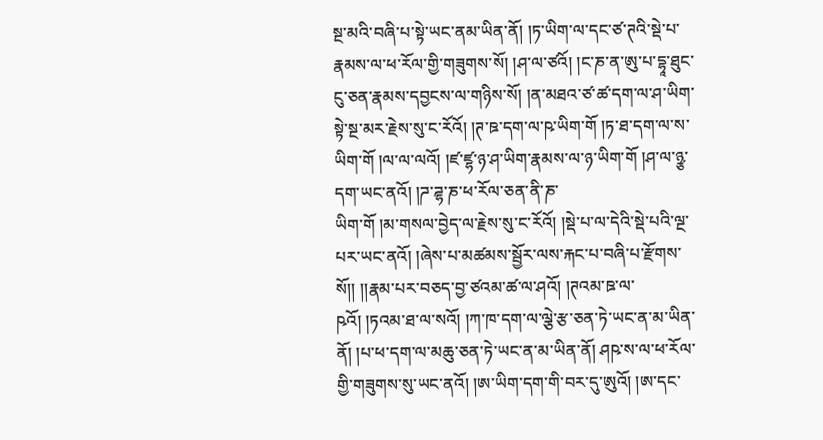སྔ་མའི་བཞི་པ་སྟེ་ཡང་ནམ་ཡིན་ནོ། །ཏ་ཡིག་ལ་དང་ཙ་ཊའི་སྡེ་པ་རྣམས་ལ་ཕ་རོལ་གྱི་གཟུགས་སོ། །ཤ་ལ་ཙའོ། །ང་ཎ་ན་ཨུ་པ་དྷཱ་ཐུང་ངུ་ཅན་རྣམས་དབྱངས་ལ་གཉིས་སོ། །ན་མཐའ་ཙ་ཚ་དག་ལ་ཤ་ཡིག་སྟེ་སྔ་མར་རྗེས་སུ་ང་རོའོ། །ཊ་ཋ་དག་ལ་ཥ་ཡིག་གོ །ཏ་ཐ་དག་ལ་ས་ཡིག་གོ །ལ་ལ་ལའོ། །ཛ་ཛྷ་ཉ་ཤ་ཡིག་རྣམས་ལ་ཉ་ཡིག་གོ །ཤ་ལ་ཉྩ་དག་ཡང་ནའོ། །ཌ་ཌྷ་ཎ་ཕ་རོལ་ཅན་ནི་ཎ་
ཡིག་གོ །མ་གསལ་བྱེད་ལ་རྗེས་སུ་ང་རོའོ། །སྡེ་པ་ལ་དེའི་སྡེ་པའི་ལྔ་པར་ཡང་ནའོ། །ཞེས་པ་མཚམས་སྦྱོར་ལས་རྐང་པ་བཞི་པ་རྫོགས་སོ།། །།རྣམ་པར་བཅད་བྱ་ཙའམ་ཚ་ལ་ཤའོ། །ཊའམ་ཋ་ལ་ཥའོ། །ཏའམ་ཐ་ལ་སའོ། །ཀ་ཁ་དག་ལ་ལྕེ་རྩ་ཅན་ཏེ་ཡང་ན་མ་ཡིན་ནོ། །པ་ཕ་དག་ལ་མཆུ་ཅན་ཏེ་ཡང་ན་མ་ཡིན་ནོ། ཤཥ་ས་ལ་ཕ་རོལ་གྱི་གཟུགས་སུ་ཡང་ནའོ། །ཨ་ཡིག་དག་གི་བར་དུ་ཨུའོ། །ཨ་དང་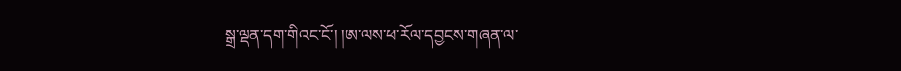སྒྲ་ལྡན་དག་གིའང་ངོ་། །ཨ་ལས་ཕ་རོལ་དབྱངས་གཞན་ལ་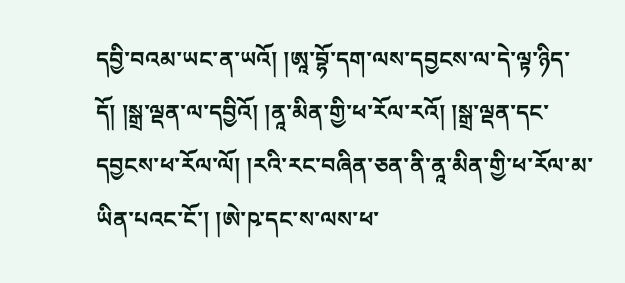དབྱི་བའམ་ཡང་ན་ཡའོ། །ཨཱ་བྷོ་དག་ལས་དབྱངས་ལ་དེ་ལྟ་ཉིད་དོ། །སྒྲ་ལྡན་ལ་དབྱིའོ། །ནཱ་མིན་གྱི་ཕ་རོལ་རའོ། །སྒྲ་ལྡན་དང་དབྱངས་ཕ་རོལ་ལོ། །རའི་རང་བཞིན་ཅན་ནི་ནཱ་མིན་གྱི་ཕ་རོལ་མ་ཡིན་པའང་ངོ་། །ཨེ་ཥ་དང་ས་ལས་ཕ་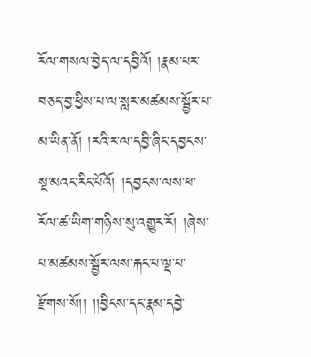རོལ་གསལ་བྱེད་ལ་དབྱིའོ། །རྣམ་པར་བཅད་བྱ་ཕྱིས་པ་ལ་སླར་མཚམས་སྦྱོར་པ་མ་ཡིན་ནོ། །རའི་ར་ལ་དབྱི་ཞིང་དབྱངས་སྔ་མའང་རིང་པོའོ། །དབྱངས་ལས་ཕ་རོལ་ཚ་ཡིག་གཉིས་སུ་འགྱུར་རོ། །ཞེས་པ་མཚམས་སྦྱོར་ལས་རྐང་པ་ལྡ་པ་རྫོགས་སོ།། །།བྱིངས་དང་རྣམ་དབྱེ་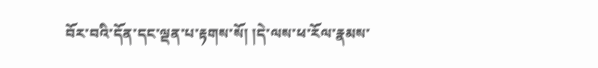བོར་བའི་དོན་དང་ལྡན་པ་རྟགས་སོ། །དེ་ལས་ཕ་རོལ་རྣམས་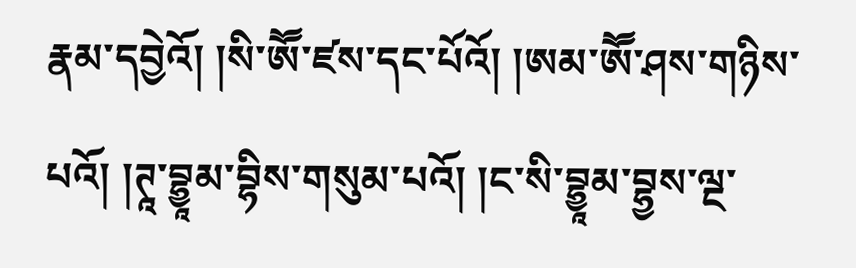རྣམ་དབྱེའོ། །སི་ཨཽ་ཛས་དང་པོའོ། །ཨམ་ཨཽ་ཤས་གཉིས་པའོ། །ཊཱ་བྷྱཱམ་བྷིས་གསུམ་པའོ། །ང་སི་བྷྱཱམ་བྷྱས་ལྔ་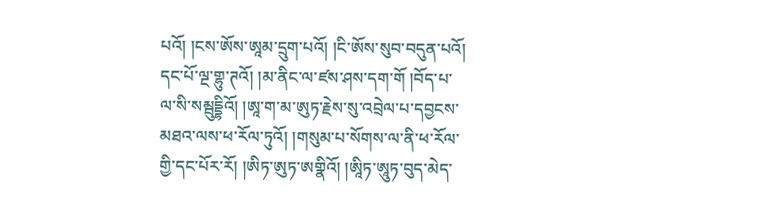པའོ། །ངས་ཨོས་ཨཱམ་དྲུག་པའོ། །ངི་ཨོས་སུབ་བདུན་པའོ། དང་པོ་ལྔ་གྷུ་ཊའོ། །མ་ནིང་ལ་ཛས་ཤས་དག་གོ །བོད་པ་ལ་སི་སམྦུདྡྷིའོ། །ཨཱ་ག་མ་ཨུཏ་རྗེས་སུ་འབྲེལ་པ་དབྱངས་མཐའ་ལས་ཕ་རོལ་ཏུའོ། །གསུམ་པ་སོགས་ལ་ནི་ཕ་རོལ་གྱི་དང་པོར་རོ། །ཨིཏ་ཨུཏ་ཨགྣིའོ། །ཨཱིཏ་ཨཱུཏ་བུད་མེད་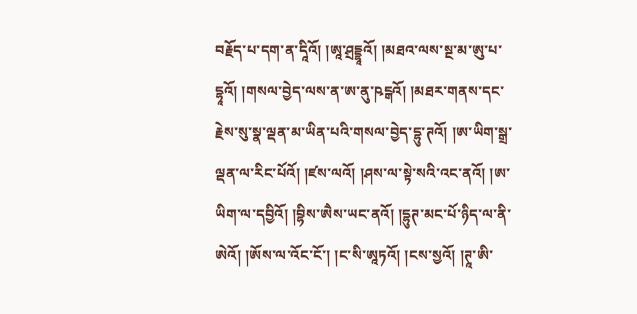བརྗོད་པ་དག་ན་དཱིའོ། །ཨཱ་ཤྲདྡྷཱའོ། །མཐའ་ལས་སྔ་མ་ཨུ་པ་དྷཱའོ། །གསལ་བྱེད་ལས་ན་ཨ་ནུ་ཥངྒའོ། །མཐར་གནས་དང་རྗེས་སུ་སྣ་ལྡན་མ་ཡིན་པའི་གསལ་བྱེད་དྷུ་ཊའོ། །ཨ་ཡིག་སྒྲ་ལྡན་ལ་རིང་པོའོ། །ཛས་ལའོ། །ཤས་ལ་སྟེ་སའི་འང་ནའོ། །ཨ་ཡིག་ལ་དབྱིའོ། །བྷིས་ཨཻས་ཡང་ནའོ། །དྷུཊ་མང་པོ་ཉིད་ལ་ནི་ཨེའོ། །ཨོས་ལ་འོང་ངོ་། །ང་སི་ཨཱཏའོ། །ངས་སྱའོ། །ཊཱ་ཨི་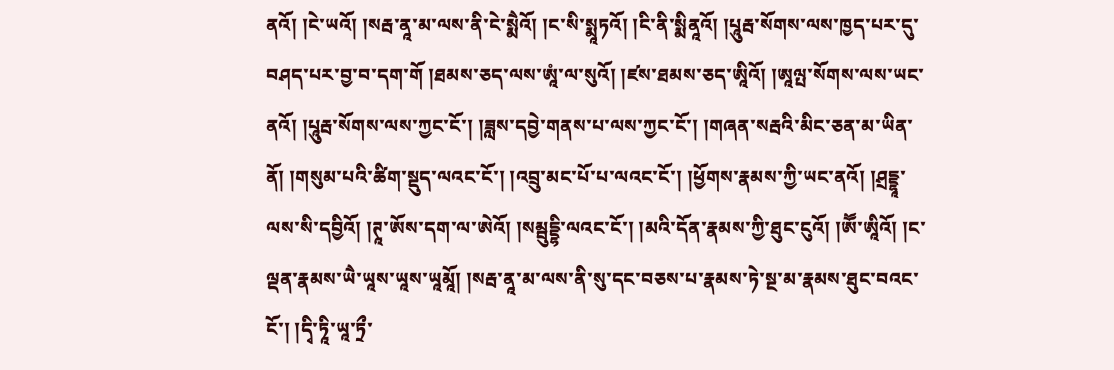ནའོ། །ངེ་ཡའོ། །སརྦ་ནཱ་མ་ལས་ནི་ངེ་སྨཻའོ། །ང་སི་སྨཱཏའོ། །ངི་ནི་སྨིནཱའོ། །པཱུརྦ་སོགས་ལས་ཁྱད་པར་དུ་བཤད་པར་བྱ་བ་དག་གོ །ཐམས་ཅད་ལས་ཨཱཾ་ལ་སུའོ། །ཛས་ཐམས་ཅད་ཨཱིའོ། །ཨཱལྤ་སོགས་ལས་ཡང་ནའོ། །པཱུརྦ་སོགས་ལས་ཀྱང་ངོ་། །ཟླས་དབྱེ་གནས་པ་ལས་ཀྱང་ངོ་། །གཞན་སརྦའི་མིང་ཅན་མ་ཡིན་ནོ། །གསུམ་པའི་ཚིག་སྡུད་ལའང་ངོ་། །འབྲུ་མང་པོ་པ་ལའང་ངོ་། །ཕྱོགས་རྣམས་ཀྱི་ཡང་ནའོ། །ཤྲདྡྷཱ་ལས་སི་དབྱིའོ། །ཊཱ་ཨོས་དག་ལ་ཨེའོ། །སམྦུདྡྷི་ལའང་ངོ་། །མའི་དོན་རྣམས་ཀྱི་ཐུང་ངུའོ། །ཨཽ་ཨཱིའོ། །ང་ལྡན་རྣམས་ཡཻ་ཡཱས་ཡཱས་ཡཱམཱོ། །སརྦ་ནཱ་མ་ལས་ནི་སུ་དང་བཅས་པ་རྣམས་ཏེ་སྔ་མ་རྣམས་ཐུང་བའང་ངོ་། །དྭི་ཏཱི་ཡཱ་ཏྲྀ་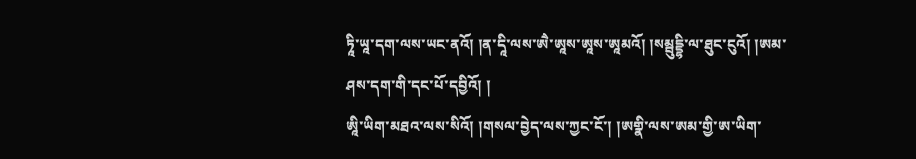ཏཱི་ཡཱ་དག་ལས་ཡང་ནའོ། །ན་དཱི་ལས་ཨཻ་ཨཱས་ཨཱས་ཨཱམའོ། །སམྦུདྡྷི་ལ་ཐུང་ངུའོ། །ཨམ་ཤས་དག་གི་དང་པོ་དབྱིའོ། །
ཨཱི་ཡིག་མཐའ་ལས་སིའོ། །གསལ་བྱེད་ལས་ཀྱང་ངོ་། །ཨགྣི་ལས་ཨམ་གྱི་ཨ་ཡིག་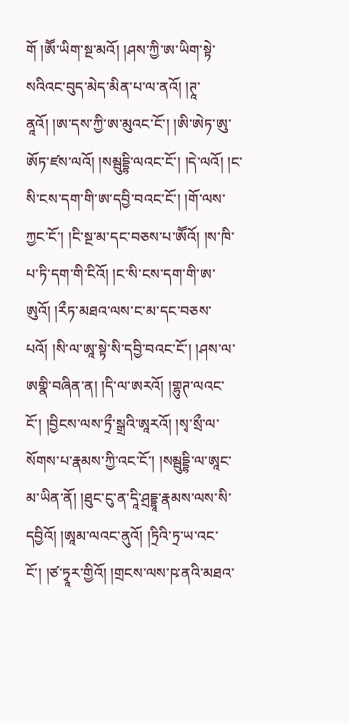གོ །ཨཽ་ཡིག་སྔ་མའོ། །ཤས་ཀྱི་ཨ་ཡིག་སྟེ་སའིའང་བུད་མེད་མིན་པ་ལ་ནའོ། །ཊཱ་ནཱའོ། །ཨ་དས་ཀྱི་ཨ་མུའང་ངོ་། །ཨི་ཨེཏ་ཨུ་ཨོཏ་ཛས་ལའོ། །སམྦུདྡྷི་ལའང་ངོ་། །དེ་ལའོ། །ང་སི་ངས་དག་གི་ཨ་དབྱི་བའང་ངོ་། །གོ་ལས་ཀྱང་ངོ་། །ངི་སྔ་མ་དང་བཅས་པ་ཨཽའོ། །ས་ཁི་པ་ཏི་དག་གི་ངིའོ། །ང་སི་ངས་དག་གི་ཨ་ཨུའོ། །རྀཏ་མཐའ་ལས་ང་མ་དང་བཅས་པའོ། །སི་ལ་ཨཱ་སྟེ་སི་དབྱི་བའང་ངོ་། །ཤས་ལ་ཨགྣི་བཞིན་ན། །དི་ལ་ཨརའོ། །གྷུཊ་ལའང་ངོ་། །བྱིངས་ལས་ཏྲྀ་སྒྲའི་ཨཱརའོ། །སྭ་སྲྀ་ལ་སོགས་པ་རྣམས་ཀྱི་འང་ངོ་། །སམྦུདྡྷི་ལ་ཨཱང་མ་ཡིན་ནོ། །ཐུང་ངུ་ན་དཱི་ཤྲདྡྷཱ་རྣམས་ལས་སི་དབྱིའོ། །ཨཱམ་ལའང་ནུའོ། །ཏྲིའི་ཏྲ་ཡ་འང་ངོ་། །ཙ་ཏྭཱར་གྱིའོ། །གྲངས་ལས་ཥ་ནའི་མཐའ་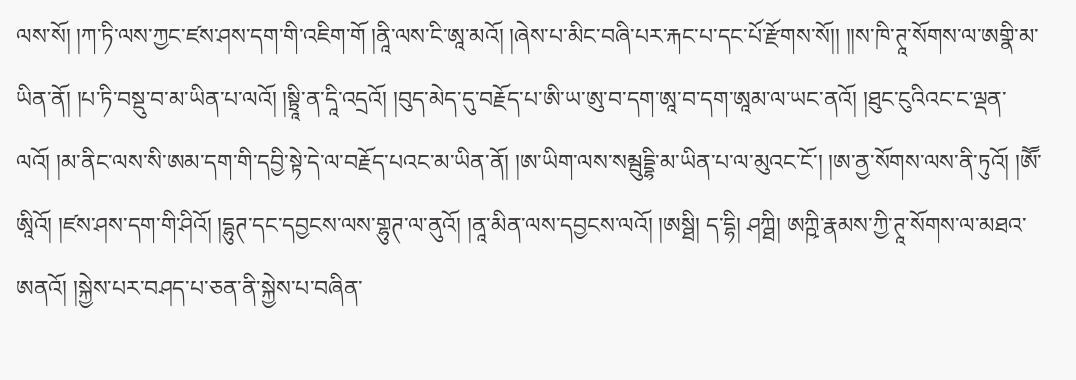ལས་སོ། །ཀ་ཏི་ལས་ཀྱང་ཛས་ཤས་དག་གི་འཇིག་གོ །ནཱི་ལས་ངི་ཨཱ་མའོ། །ཞེས་པ་མིང་བཞི་པར་རྐང་པ་དང་པོ་རྫོགས་སོ།། །།ས་ཁི་ཊཱ་སོགས་ལ་ཨགྣི་མ་ཡིན་ནོ། །པ་ཏི་བསྡུ་བ་མ་ཡིན་པ་ལའོ། །སྟྲཱི་ན་དཱི་འདྲའོ། །བུད་མེད་དུ་བརྗོད་པ་ཨི་ཡ་ཨུ་བ་དག་ཨཱ་བ་དག་ཨཱམ་ལ་ཡང་ནའོ། །ཐུང་ངུའིའང་ང་ལྡན་ལའོ། །མ་ནིང་ལས་སི་ཨམ་དག་གི་དབྱི་སྟེ་དེ་ལ་བརྗོད་པའང་མ་ཡིན་ནོ། །ཨ་ཡིག་ལས་སམྦུདྡྷི་མ་ཡིན་པ་ལ་མུའང་ངོ་། །ཨ་ནྱ་སོགས་ལས་ནི་ཏུའོ། །ཨཽ་ཨཱིའོ། །ཛས་ཤས་དག་གི་ཤིའོ། །དྷུཊ་དང་དབྱངས་ལས་གྷུཊ་ལ་ནུའོ། །ནཱ་མིན་ལས་དབྱངས་ལའོ། །ཨསྠི། ད་དྷི། ཤཀྠི། ཨཀྵི་རྣམས་ཀྱི་ཊཱ་སོགས་ལ་མཐའ་ཨནའོ། །སྐྱེས་པར་བཤད་པ་ཅན་ནི་སྐྱེས་པ་བཞིན་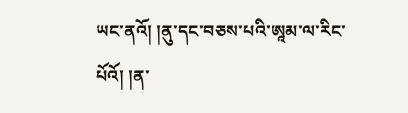ཡང་ནའོ། །ནུ་དང་བཅས་པའི་ཨཱམ་ལ་རིང་པོའོ། །ན་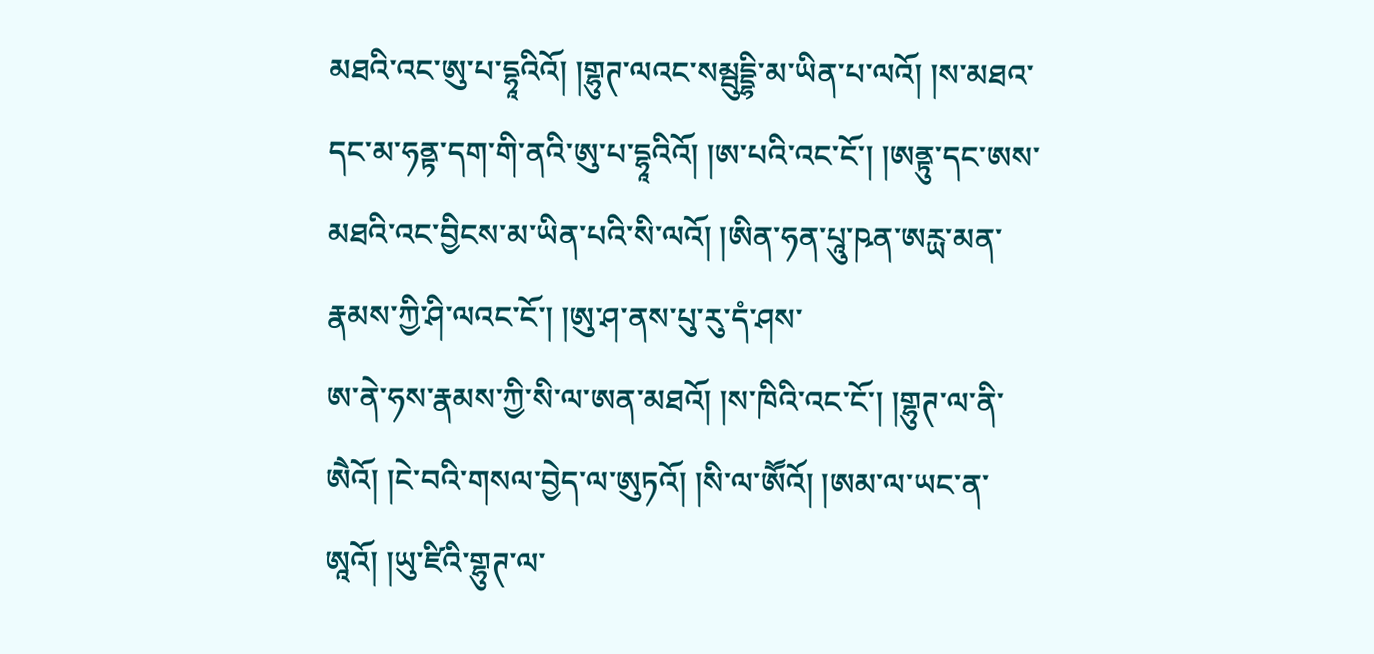མཐའི་འང་ཨུ་པ་དྷཱའིའོ། །གྷུཊ་ལའང་སམྦུདྡྷི་མ་ཡིན་པ་ལའོ། །ས་མཐའ་དང་མ་ཧནྟ་དག་གི་ནའི་ཨུ་པ་དྷཱའིའོ། །ཨ་པའི་འང་ངོ་། །ཨནྟུ་དང་ཨས་མཐའི་འང་བྱིངས་མ་ཡིན་པའི་སི་ལའོ། །ཨིན་ཧན་པཱུ་ཥན་ཨརྻ་མན་རྣམས་ཀྱི་ཤི་ལའང་ངོ་། །ཨུ་ཤ་ནས་པུ་རུ་དཾ་ཤས་
ཨ་ནེ་ཧས་རྣམས་ཀྱི་སི་ལ་ཨན་མཐའོ། །ས་ཁིའི་འང་ངོ་། །གྷུཊ་ལ་ནི་ཨཻའོ། །ངེ་བའི་གསལ་བྱེད་ལ་ཨུཏའོ། །སི་ལ་ཨཽའོ། །ཨམ་ལ་ཡང་ན་ཨཱའོ། །ཡུ་ཛིའི་གྷུཊ་ལ་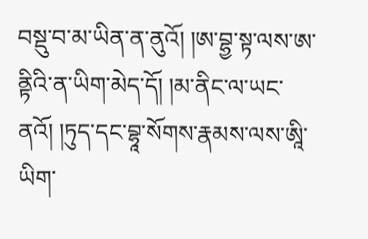བསྡུ་བ་མ་ཡིན་ན་ནུའོ། །ཨ་བྷྱ་སྟ་ལས་ཨ་ནྟིའི་ན་ཡིག་མེད་དོ། །མ་ནིང་ལ་ཡང་ནའོ། །ཏུད་དང་བྷཱ་སོགས་རྣམས་ལས་ཨཱི་ཡིག་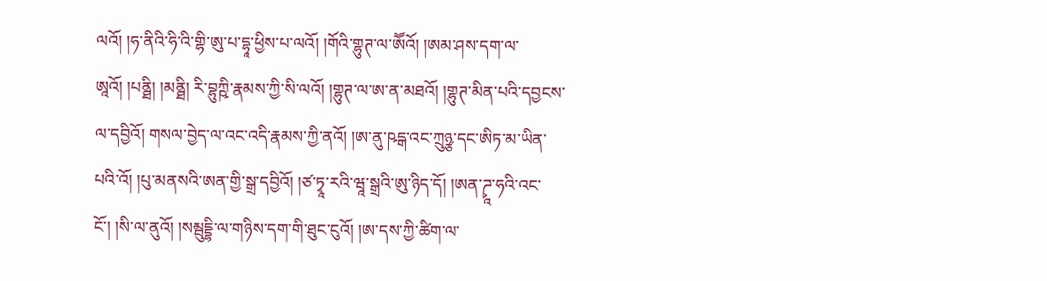ལའོ། །ཧ་ནིའི་ཧི་འི་གྷི་ཨུ་པ་དྷཱ་ཕྱིས་པ་ལའོ། །གོའི་གྷུཊ་ལ་ཨཽའོ། །ཨམ་ཤས་དག་ལ་ཨཱའོ། །པནྠི། །མནྠི། རི་བྷུཀྵི་རྣམས་ཀྱི་སི་ལའོ། །གྷུཊ་ལ་ཨ་ན་མཐའོ། །གྷུཊ་མིན་པའི་དབྱངས་ལ་དབྱིའོ། གསལ་བྱེད་ལ་འང་འདི་རྣམས་ཀྱི་ནའོ། །ཨ་ནུ་ཥདྒ་འང་ཀྲུཉྩ་དང་ཨིཏ་མ་ཡིན་པའི་འོ། །པུ་མནསའི་ཨན་གྱི་སྒྲ་དབྱིའོ། །ཙ་ཏྭཱ་རའི་ཝཱ་སྒྲའི་ཨུ་ཉིད་དོ། །ཨན་ཌྭཱ་ཧའི་འང་ངོ་། །སི་ལ་ནུའོ། །སམྦུདྡྷི་ལ་གཉིས་དག་གི་ཐུང་ངུའོ། །ཨ་དས་ཀྱི་ཚིག་ལ་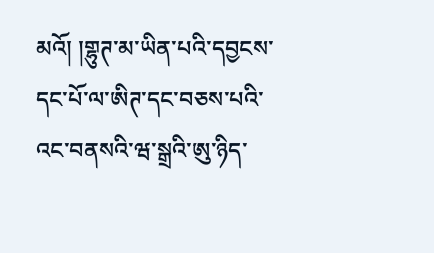མའོ། །གྷུཊ་མ་ཡིན་པའི་དབྱངས་དང་པོ་ལ་ཨིཊ་དང་བཅས་པའི་འང་བནསའི་ཝ་སྒྲའི་ཨུ་ཉིད་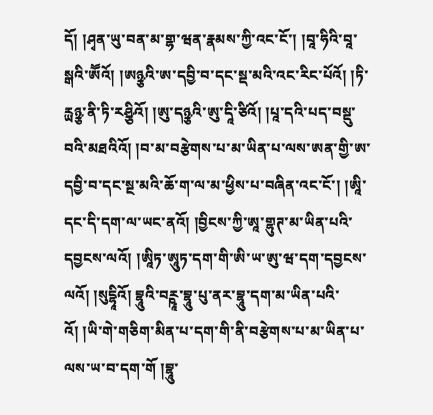དོ། །ཤྭན་ཡུ་བན་མ་གྷ་ཝན་རྣམས་ཀྱི་འང་ངོ་། །བཱ་ཧིའི་བཱ་སྒའི་ཨཽའོ། །ཨཉྩའི་ཨ་དབྱི་བ་དང་སྡ་མའི་འང་རིང་པོའོ། །ཏི་རྻཉྩ་ནི་ཏི་རཤྩིའོ། །ཨུ་དཉྩའི་ཨུ་དཱི་ཙིའོ། །པཱ་དའི་པད་བསྡུ་བའི་མཐའིའོ། །བ་མ་བརྩེགས་པ་མ་ཡིན་པ་ལས་ཨན་གྱི་ཨ་དབྱི་བ་དང་སྔ་མའི་ཆོ་ག་ལ་མ་ཕྱིས་པ་བཞིན་འང་ངོ་། །ཨཱི་དང་དི་དག་ལ་ཡང་ནའོ། །བྱིངས་ཀྱི་ཨཱ་གྷུཊ་མ་ཡིན་པའི་དབྱངས་ལའོ། །ཨཱིཏ་ཨཱུཏ་དག་གི་ཨི་ཡ་ཨུ་ཝ་དག་དབྱངས་ལའོ། །སུདྷཱིའོ། བྷཱུའི་བཪྵཱ་བྷཱུ་པུ་ནར་བྷཱུ་དག་མ་ཡིན་པའི་འོ། །ཡི་གེ་གཅིག་མིན་པ་དག་གི་ནི་བརྩེགས་པ་མ་ཡིན་པ་ལས་ཡ་བ་དག་གོ །བྷཱུ་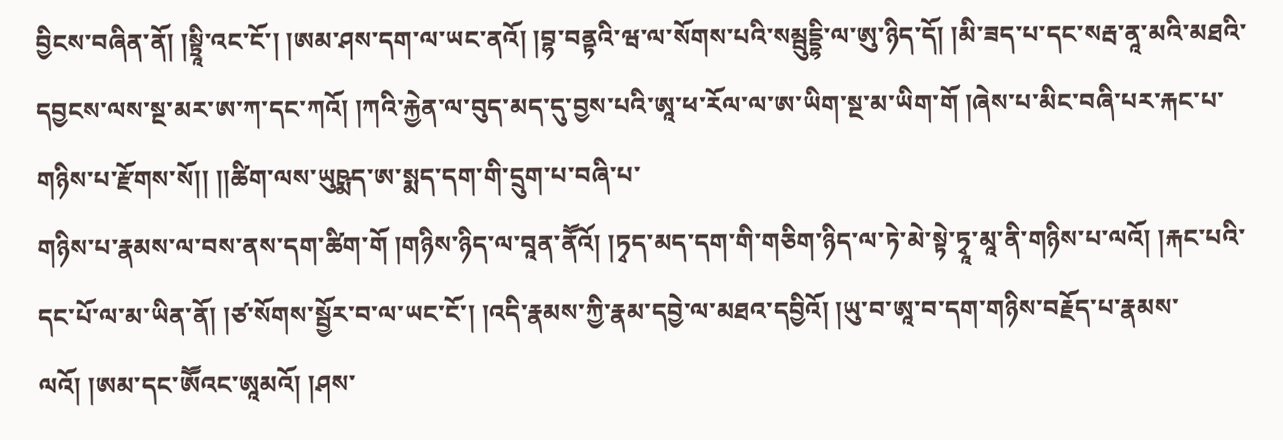བྱིངས་བཞིན་ནོ། །སྟྲཱི་འང་ངོ་། །ཨམ་ཤས་དག་ལ་ཡང་ནའོ། །བྷ་བནྟའི་ཝ་ལ་སོགས་པའི་སམྦུདྡྷི་ལ་ཨུ་ཉིད་དོ། །མི་ཟད་པ་དང་སརྦ་ནཱ་མའི་མཐའི་དབྱངས་ལས་སྔ་མར་ཨ་ཀ་དང་ཀའོ། །ཀའི་རྐྱེན་ལ་བུད་མད་དུ་བྱས་པའི་ཨཱ་ཕ་རོལ་ལ་ཨ་ཡིག་སྔ་མ་ཡིག་གོ །ཞེས་པ་མིང་བཞི་པར་རྐང་པ་གཉིས་པ་རྫོགས་སོ།། །།ཚིག་ལས་ཡུཥྨད་ཨ་སྨད་དག་གི་དྲུག་པ་བཞི་པ་
གཉིས་པ་རྣམས་ལ་བས་ནས་དག་ཚིག་གོ །གཉིས་ཉིད་ལ་བཱན་ནཽའོ། །ཏྭད་མད་དག་གི་གཅིག་ཉིད་ལ་ཏེ་མེ་སྟེ་ཏྭཱ་མཱ་ནི་གཉིས་པ་ལའོ། །རྐང་པའི་དང་པོ་ལ་མ་ཡིན་ནོ། །ཙ་སོགས་སྦྱོར་བ་ལ་ཡང་ངོ་། །འདི་རྣམས་ཀྱི་རྣམ་དབྱེ་ལ་མཐའ་དབྱིའོ། །ཡུ་བ་ཨཱ་བ་དག་གཉིས་བརྗོད་པ་རྣམས་ལའོ། །ཨམ་དང་ཨཽའང་ཨཱམའོ། །ཤས་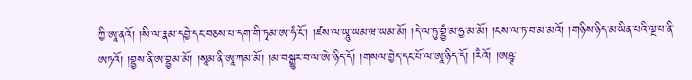ཀྱི་ཨཱ་ནའོ། །སི་ལ་རྣམ་དབྱེ་དང་བཅས་པ་དག་གི་ཏྭམ་ཨ་ཧཾ་ངོ་། །ཛས་ལ་ཡཱུ་ཡམ་ཝ་ཡམ་མོ། །དེ་ལ་ཏུ་བྷྱཾ་མ་ཧྱ་མ་མོ། །ངས་ལ་ཏ་བ་མ་མའོ། །གཉིས་ཉིད་མ་ཡིན་པའི་ལྔ་པ་ནི་ཨཏའོ། །བྷྱས་ནི་ཨ་བྷྱམ་མོ། །སཱམ་ནི་ཨཱ་ཀམ་མོ། །མ་བསྒྱུར་བ་ལ་ཨེ་ཉིད་དོ། །གསལ་བྱེད་དང་པོ་ལ་ཨཱ་ཉིད་དོ། །རཻའོ། །ཨཥྚ་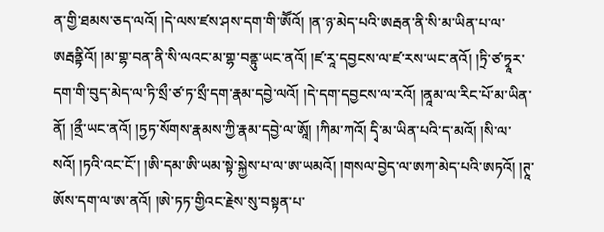ན་གྱི་ཐམས་ཅད་ལའོ། །དེ་ལས་ཛས་ཤས་དག་གི་ཨཽའོ། །ན་ཉ་མེད་པའི་ཨརྦན་ནི་སི་མ་ཡིན་པ་ལ་ཨརྦནྟིའོ། །མ་གྷ་བན་ནི་སི་ལའང་མ་གྷ་བནྟུ་ཡང་ནའོ། །ཛ་རཱ་དབྱངས་ལ་ཛ་རས་ཡང་ནའོ། །ཏྲི་ཙ་ཏྭཱར་དག་གི་བུད་མེད་ལ་ཏི་སྲྀ་ཙ་ཏ་སྲྀ་དག་རྣམ་དབྱེ་ལའོ། །དེ་དག་དབྱངས་ལ་རའོ། །ནཱམ་ལ་རིང་པོ་མ་ཡིན་ནོ། །ནྲྀ་ཡང་ནའོ། །ཏྱཏ་སོགས་རྣམས་ཀྱི་རྣམ་དབྱེ་ལ་ཨཱོ། །ཀིམ་ཀའོ། དྭི་མ་ཡིན་པའི་ད་མའོ། །སི་ལ་སའོ། །ཏའི་འང་ངོ་། །ཨི་དམ་ཨི་ཡམ་སྟེ་སྐྱེས་པ་ལ་ཨ་ཡམའོ། །གསལ་བྱེད་ལ་ཨཀ་མེད་པའི་ཨཏའོ། །ཊཱ་ཨོས་དག་ལ་ཨ་ནའོ། །ཨེ་ཏཏ་གྱིའང་རྗེས་སུ་བསྟན་པ་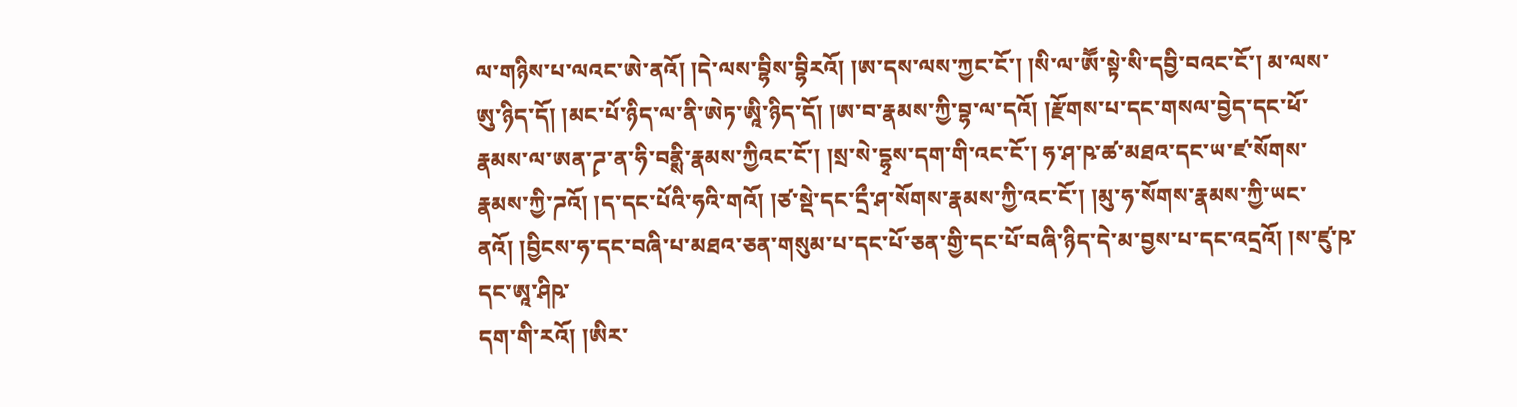ལ་གཉིས་པ་ལའང་ཨེ་ནའོ། །དེ་ལས་བྷིས་བྷིརའོ། །ཨ་དས་ལས་ཀྱང་ངོ་། །སི་ལ་ཨཽ་སྟེ་སི་དབྱི་བའང་ངོ་། མ་ལས་ཨུ་ཉིད་དོ། །མང་པོ་ཉིད་ལ་ནི་ཨེཏ་ཨཱི་ཉིད་དོ། །ཨ་བ་རྣམས་ཀྱི་བྷ་ལ་དའོ། །རྫོགས་པ་དང་གསལ་བྱེད་དང་ཕོ་རྣམས་ལ་ཨན་ཌྭ་ན་ཧི་བནྶི་རྣམས་ཀྱིའང་ངོ་། །སྲ་སེ་དྷྭས་དག་གི་འང་ངོ་། ཧ་ཤ་ཥ་ཚ་མཐའ་དང་ཡ་ཛ་སོགས་རྣམས་ཀྱི་ཌའོ། །ད་དང་པོའི་ཧའི་གའོ། །ཙ་སྡེ་དང་དྲྀ་ཤ་སོགས་རྣམས་ཀྱི་འང་ངོ་། །མུ་ཧ་སོགས་རྣམས་ཀྱི་ཡང་ནའོ། །བྱིངས་ཧ་དང་བཞི་པ་མཐའ་ཅན་གསུམ་པ་དང་པོ་ཅན་གྱི་དང་པོ་བཞི་ཉིད་དེ་མ་བྱས་པ་དང་འདྲའོ། །ས་ཛུ་ཥ་དང་ཨཱ་ཤིཥ་
དག་གི་རའོ། །ཨིར་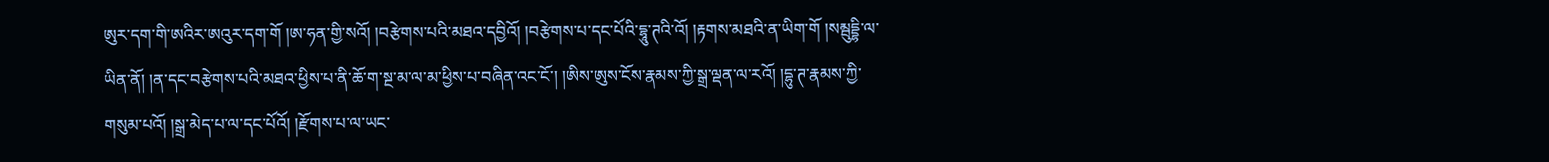ཨུར་དག་གི་ཨའིར་ཨའུར་དག་གོ །ཨ་ཧན་གྱི་སའོ། །བརྩེགས་པའི་མཐའ་དབྱིའོ། །བརྩེགས་པ་དང་པོའི་དྷཱུ་ཊའི་འོ། །རྟགས་མཐའི་ན་ཡིག་གོ །སམྦུདྡྷི་ལ་ཡིན་ནོ། །ན་དང་བརྩེགས་པའི་མཐའ་ཕྱིས་པ་ནི་ཆོ་ག་སྔ་མ་ལ་མ་ཕྱིས་པ་བཞིན་འང་ངོ་། །ཨིས་ཨུས་ངོས་རྣམས་ཀྱི་སྒྲ་ལྡན་ལ་རའོ། །དྷུ་ཊ་རྣམས་ཀྱི་གསུམ་པའོ། །སྒྲ་མེད་པ་ལ་དང་པོའོ། །རྫོགས་པ་ལ་ཡང་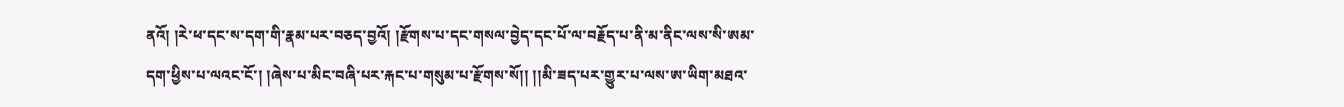ནའོ། །རེ་ཕ་དང་ས་དག་གི་རྣམ་པར་བཅད་བྱའོ། །རྫོགས་པ་དང་གསལ་བྱེད་དང་པོ་ལ་བརྗོད་པ་ནི་མ་ནིང་ལས་སི་ཨམ་དག་ཕྱིས་པ་ལའང་ངོ་། །ཞེས་པ་མིང་བཞི་པར་རྐང་པ་གསུམ་པ་རྫོགས་སོ།། །།མི་ཟད་པར་གྱུར་པ་ལས་ཨ་ཡིག་མཐའ་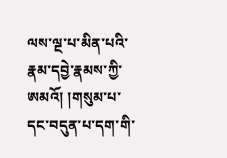ལས་ལྔ་པ་མིན་པའི་རྣམ་དབྱེ་རྣམས་ཀྱི་ཨམའོ། །གསུམ་པ་དང་བདུན་པ་དག་གི་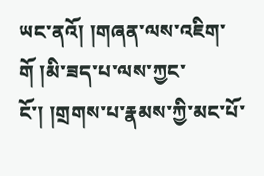ཡང་ནའོ། །གཞན་ལས་འཇིག་གོ །མི་ཟད་པ་ལས་ཀྱང་ངོ་། །གྲགས་པ་རྣམས་ཀྱི་མང་པོ་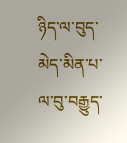ཉིད་ལ་བུད་མེད་མིན་པ་ལ་བུ་བརྒྱུད་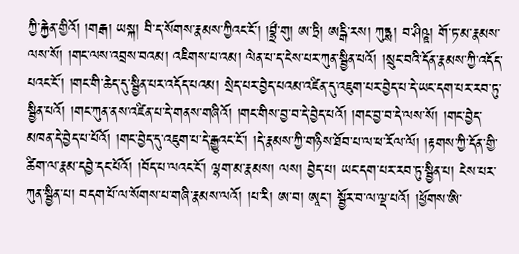ཀྱི་རྐྱེན་གྱིའོ། །གརྒ། ཡསྐ། བི་ད་སོགས་རྣམས་ཀྱིའང་ངོ་། །བྷྲྀ་གུ། ཨ་ཏྲི། ཨདྒི་རས། ཀུཏྶ། བ་ཤིཥྛ། གོ་ཏ་མ་རྣམས་ལས་སོ། །གང་ལས་འབྲས་བའམ། འཇིགས་པ་འམ། ལེན་པ་ད་ངེས་པར་ཀུན་སྦྱིན་པའོ། །སྲུང་བའི་དོན་རྣམས་ཀྱི་འདོད་པའང་ངོ་། །གང་གི་ཆེད་དུ་སྦྱིན་པར་འདོད་པའམ། སྲེད་པར་བྱེད་པའམ་འཛིན་དུ་འཇུག་པར་བྱེད་པ་དེ་ཡང་དག་པར་རབ་ཏུ་སྦྱིན་པའོ། །གང་ཀུན་ནས་འཛིན་པ་དེ་གནས་གཞིའོ། །གང་གིས་བྱ་བ་དེ་བྱེད་པའོ། །གང་བྱ་བ་དེ་ལས་སོ། །གང་བྱེད་མཁན་དེ་བྱེད་པ་པོའོ། །གང་བྱེད་དུ་འཇུག་པ་དེ་རྒྱུའང་ངོ་། །དེ་རྣམས་ཀྱི་གཉིས་ཐོབ་པ་ལ་ཕ་རོལ་ལོ། །རྟགས་ཀྱི་དོན་གྱི་ཚིག་ལ་རྣམ་དབྱེ་དང་པོའོ། །བོད་པ་ལའང་ངོ་། ལྷག་མ་རྣམས། ལས། བྱེད་པ། ཡང་དག་པར་རབ་ཏུ་སྦྱིན་པ། ངེས་པར་ཀུན་སྦྱིན་པ། བདག་པོ་ལ་སོགས་པ་གཞི་རྣམས་ལའོ། །པ་རི། ཨ་བ། ཨཱང་། སྦྱོར་བ་ལ་ལྡ་པའོ། །ཕྱོགས་ཨི་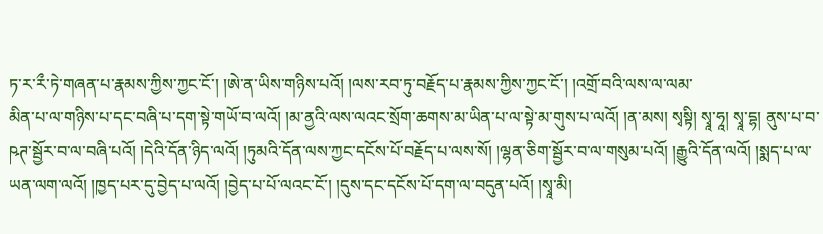ཏ་ར་རྀ་ཏེ་གཞན་པ་རྣམས་ཀྱིས་ཀྱང་ངོ་། །ཨེ་ན་ཡིས་གཉིས་པའོ། །ལས་རབ་ཏུ་བརྗོད་པ་རྣམས་ཀྱིས་ཀྱང་ངོ་། །འགྲོ་བའི་ལས་ལ་ལམ་
མིན་པ་ལ་གཉིས་པ་དང་བཞི་པ་དག་སྟེ་གཡོ་བ་ལའོ། །མ་ནྱའི་ལས་ལའང་སྲོག་ཆགས་མ་ཡིན་པ་ལ་སྟེ་མ་གུས་པ་ལའོ། །ན་མས། སྭསྟི། སྭཱ་ཧཱ། སྭཱ་དྷ། ནུས་པ་བ་ཥཊ་སྦྱོར་བ་ལ་བཞི་པའོ། །དེའི་དོན་ཉིད་ལའོ། །ཏུམའི་དོན་ལས་ཀྱང་དངོས་པོ་བརྗོད་པ་ལས་སོ། །ལྷན་ཅིག་སྦྱོར་བ་ལ་གསུམ་པའོ། །རྒྱུའི་དོན་ལའོ། །སྨད་པ་ལ་ཡན་ལག་ལའོ། །ཁྱད་པར་དུ་བྱེད་པ་ལའོ། །བྱེད་པ་པོ་ལའང་ངོ་། །དུས་དང་དངོས་པོ་དག་ལ་བདུན་པའོ། །སྭཱ་མི།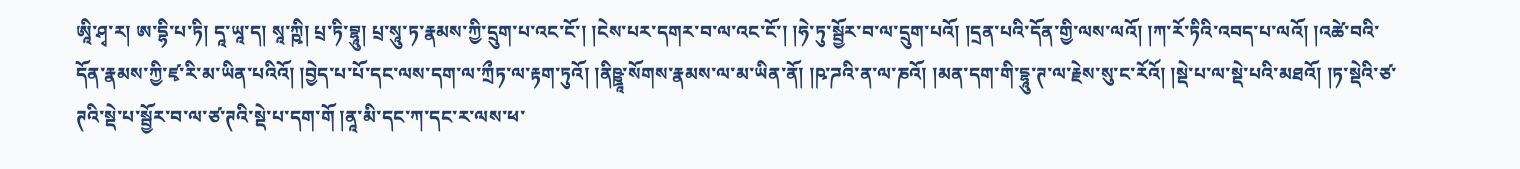ཨཱི་ཤྭ་ར། ཨ་དྷི་པ་ཏི། དཱ་ཡཱ་ད། སཱ་ཀྵི། པྲ་ཏི་བྷཱུ། པྲ་སཱུ་ཏ་རྣམས་ཀྱི་དྲུག་པ་འང་ངོ་། །ངེས་པར་དགར་བ་ལ་འང་ངོ་། །ཧེ་ཏུ་སྦྱོར་བ་ལ་དྲུག་པའོ། །དྲན་པའི་དོན་གྱི་ལས་ལའོ། །ཀ་རོ་ཏིའི་འབད་པ་ལའོ། །འཚེ་བའི་དོན་རྣམས་ཀྱི་ཛྭ་རི་མ་ཡིན་པའིའོ། །བྱེད་པ་པོ་དང་ལས་དག་ལ་ཀྲྀཏ་ལ་རྟག་ཏུའོ། །ནིཥྛཱ་སོགས་རྣམས་ལ་མ་ཡིན་ནོ། །ཥ་ཌའི་ན་ལ་ཎའོ། །མན་དག་གི་དྷཱུ་ཊ་ལ་རྗེས་སུ་ང་རོའོ། །སྡེ་པ་ལ་སྡེ་པའི་མཐའོ། །ཏ་སྡེའི་ཙ་ཊའི་སྡེ་པ་སྦྱོར་བ་ལ་ཙ་ཊའི་སྡེ་པ་དག་གོ །ནཱ་མི་དང་ཀ་དང་ར་ལས་ཕ་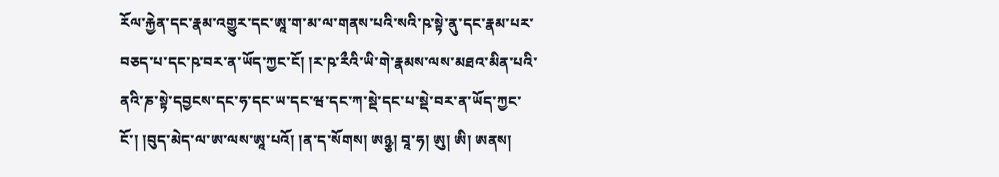རོལ་རྐྱེན་དང་རྣམ་འགྱུར་དང་ཨཱ་ག་མ་ལ་གནས་པའི་སའི་ཥ་སྟེ་ནུ་དང་རྣམ་པར་བཅད་པ་དང་ཥ་བར་ན་ཡོད་ཀྱང་ངོ། །ར་ཥ་རྀའི་ཡི་གེ་རྣམས་ལས་མཐའ་མིན་པའི་ནའི་ཎ་སྟེ་དབྱངས་དང་ཧ་དང་ཡ་དང་ཝ་དང་ཀ་སྡེ་དང་པ་སྡེ་བར་ན་ཡོད་ཀྱང་ངོ་། །བུད་མེད་ལ་ཨ་ལས་ཨཱ་པའོ། །ན་ད་སོགས། ཨཉྩ། བཱ་ཧ། ཨུ། ཨི། ཨནས།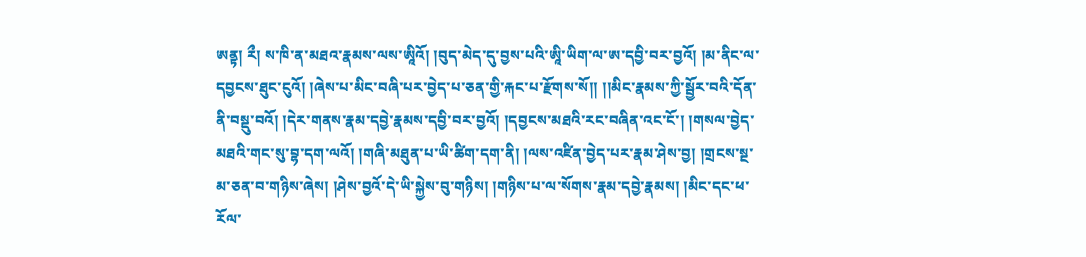ཨནྟ། རྀ། ས་ཁི་ན་མཐའ་རྣམས་ལས་ཨཱིའོ། །བུད་མེད་དུ་བྱས་པའི་ཨཱི་ཡིག་ལ་ཨ་དབྱི་བར་བྱའོ། །མ་ནིང་ལ་དབྱངས་ཐུང་ངུའོ། །ཞེས་པ་མིང་བཞི་པར་བྱེད་པ་ཅན་གྱི་རྐང་པ་རྫོགས་སོ།། །།མིང་རྣམས་ཀྱི་སྦྱོར་བའི་དོན་ནི་བསྡུ་བའོ། །དེར་གནས་རྣམ་དབྱེ་རྣམས་དབྱི་བར་བྱའོ། །དབྱངས་མཐའི་རང་བཞིན་འང་ངོ་། །གསལ་བྱེད་མཐའི་གང་སུ་བྷ་དག་ལའོ། །གཞི་མཐུན་པ་ཡི་ཚིག་དག་ནི། །ལས་འཛིན་བྱེད་པར་རྣམ་ཤེས་བྱ། །གྲངས་སྔ་མ་ཅན་བ་གཉིས་ཞེས། །ཤེས་བྱའོ་དེ་ཡི་སྐྱེས་བུ་གཉིས། །གཉིས་པ་ལ་སོགས་རྣམ་དབྱེ་རྣམས། །མིང་དང་ཕ་རོལ་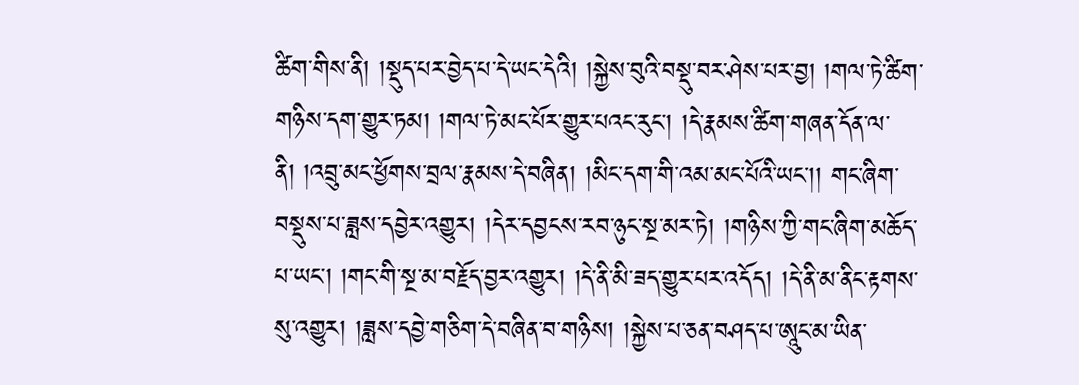ཚིག་གིས་ནི། །སྡུད་པར་བྱེད་པ་དེ་ཡང་དེའི། །སྐྱེས་བུའི་བསྡུ་བར་ཤེས་པར་བྱ། །གལ་ཏེ་ཚིག་གཉིས་དག་གྱུར་ཏམ། །གལ་ཏེ་མང་པོར་གྱུར་པའང་རུང་། །དེ་རྣམས་ཚིག་གཞན་དོན་ལ་ནི། །འབྲུ་མང་ཕྱོགས་བྲལ་རྣམས་དེ་བཞིན། །མིང་དག་གི་འམ་མང་པོའི་ཡང་།། གང་ཞིག་བསྡུས་པ་ཟླས་དབྱེར་འགྱུར། །དེར་དབྱངས་རབ་ཉུང་སྔ་མར་ཏེ། །གཉིས་ཀྱི་གང་ཞིག་མཆོད་པ་ཡང་། །གང་གི་སྔ་མ་བརྗོད་བྱར་འགྱུར། །དེ་ནི་མི་ཟད་གྱུར་པར་འདོད། །དེ་ནི་མ་ནིང་རྟགས་སུ་འགྱུར། །ཟླས་དབྱེ་གཅིག་དེ་བཞིན་བ་གཉིས། །སྐྱེས་པ་ཅན་བཤད་པ་ཨཱུང་མ་ཡིན་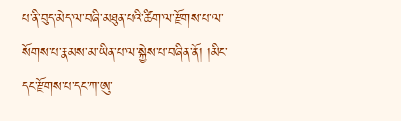པ་ནི་བུད་མེད་ལ་བཞི་མཐུན་པའི་ཚིག་ལ་རྫོགས་པ་ལ་སོགས་པ་རྣམས་མ་ཡིན་པ་ལ་སྐྱེས་པ་བཞིན་ནོ། །མིང་དང་རྫོགས་པ་དང་ཀ་ཨུ་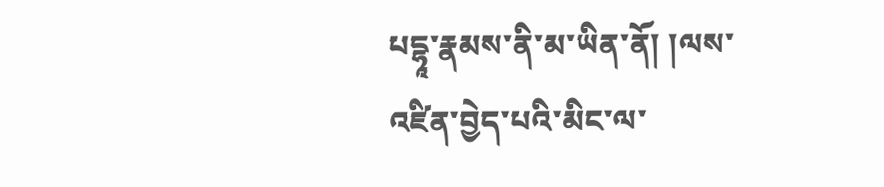པདྷཱ་རྣམས་ནི་མ་ཡིན་ནོ། །ལས་འཛིན་བྱེད་པའི་མིང་ལ་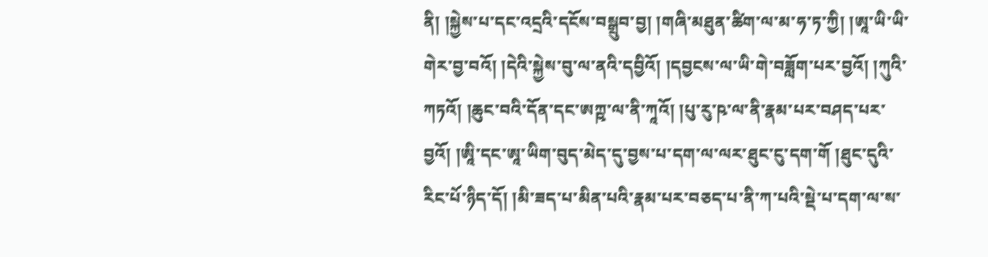ནི། །སྐྱེས་པ་དང་འདྲའི་དངོས་བསྒྲུབ་བྱ། །གཞི་མཐུན་ཚིག་ལ་མ་ཧ་ཏ་ཀྱི། །ཨཱ་ཡི་ཡི་གེར་བྱ་བའོ། །དེའི་སྐྱེས་བུ་ལ་ནའི་དབྱིའོ། །དབྱངས་ལ་ཡི་གེ་བཟློག་པར་བྱའོ། །ཀུའི་ཀཏའོ། །ཆུང་བའི་དོན་དང་ཨཀྵ་ལ་ནི་ཀཱའོ། །པུ་རུ་ཥ་ལ་ནི་རྣམ་པར་བཤད་པར་བྱའོ། །ཨཱི་དང་ཨཱ་ཡིག་བུད་མེད་དུ་བྱས་པ་དག་ལ་ལར་ཐུང་ངུ་དག་གོ །ཐུང་དུའི་རིང་པོ་ཉིད་དོ། །མི་ཟད་པ་མིན་པའི་རྣམ་པར་བཅད་པ་ནི་ཀ་པའི་སྡེ་པ་དག་ལ་ས་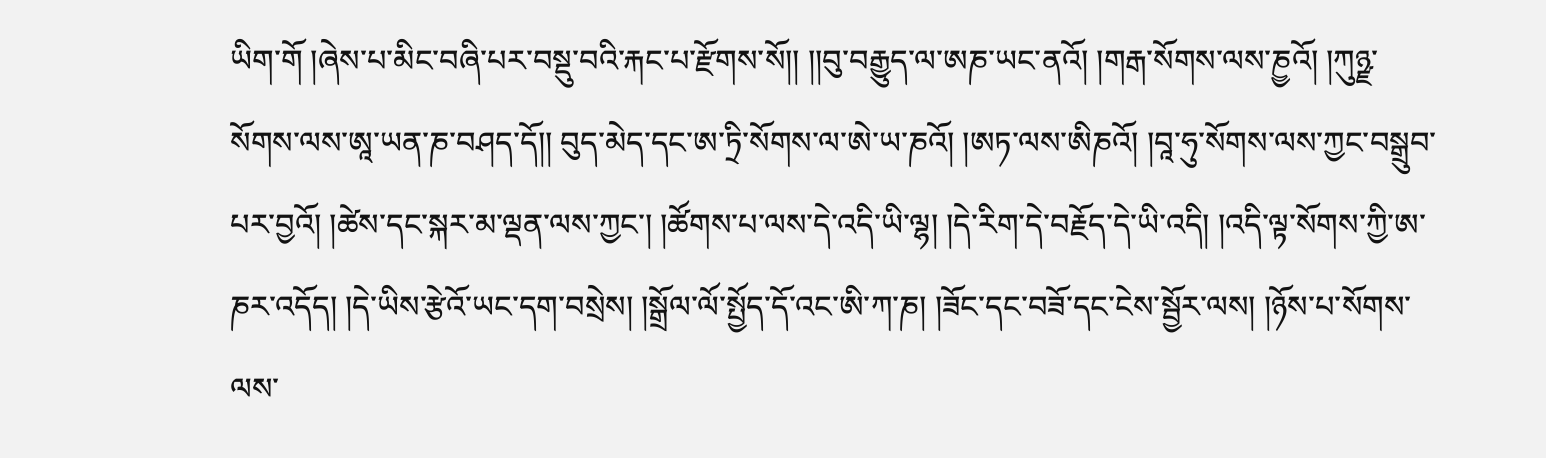ཡིག་གོ །ཞེས་པ་མིང་བཞི་པར་བསྡུ་བའི་རྐང་པ་རྫོགས་སོ།། །།བུ་བརྒྱུད་ལ་ཨཎ་ཡང་ནའོ། །གརྒ་སོགས་ལས་ཎྱའོ། །ཀུཉྫ་སོགས་ལས་ཨཱ་ཡན་ཎ་བཤད་དོ།། བུད་མེད་དང་ཨ་ཏྲི་སོགས་ལ་ཨེ་ཡ་ཎའོ། །ཨཏ་ལས་ཨིཎའོ། །བཱ་ཧུ་སོགས་ལས་ཀྱང་བསྒྲུབ་པར་བྱའོ། །ཚེས་དང་སྐར་མ་ལྡན་ལས་ཀྱང་། །ཚོགས་པ་ལས་དེ་འདི་ཡི་ལྷ། །དེ་རིག་དེ་བརྗོད་དེ་ཡི་འདི། །འདི་ལྟ་སོགས་ཀྱི་ཨ་ཎར་འདོད། །དེ་ཡིས་རྩེའོ་ཡང་དག་བསྲེས། །སྒྲོལ་ལོ་སྤྱོད་དོ་འང་ཨི་ཀ་ཎ། །ཟོང་དང་བཟོ་དང་ངེས་སྦྱོར་ལས། །ཉོས་པ་སོགས་ལས་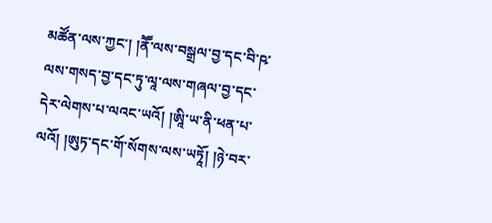མཚོན་ལས་ཀྱང་། །ནཽ་ལས་བསྒྲལ་བྱ་དང་བི་ཥ་ལས་གསད་བྱ་དང་ཏུ་ལཱ་ལས་གཞལ་བྱ་དང་དེར་ལེགས་པ་ལའང་ཡའོ། །ཨཱི་ཡ་ནི་ཕན་པ་ལའོ། །ཨུཏ་དང་གོ་སོགས་ལས་ཡཏཱོ། །ཉེ་བར་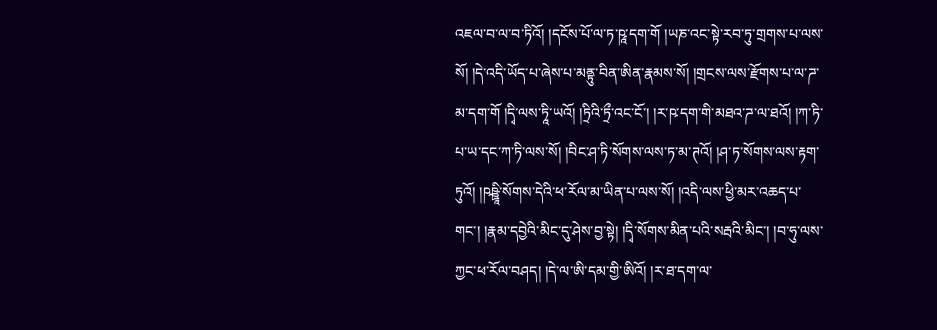འཇལ་བ་ལ་བ་ཏིའོ། །དངོས་པོ་ལ་ཏ་ཥཱ་དག་གོ །ཡཎ་འང་སྟེ་རབ་ཏུ་གྲགས་པ་ལས་སོ། །དེ་འདི་ཡོད་པ་ཞེས་པ་མནྟུ་བིན་ཨིན་རྣམས་སོ། །གྲངས་ལས་རྫོགས་པ་ལ་ཌ་མ་དག་གོ །དྭི་ལས་ཏཱི་ཡའོ། །ཏྲིའི་ཏྲྀ་འང་ངོ་། །ར་ཥ་དག་གི་མཐའ་ཌ་ལ་ཐའོ། །ཀ་ཏི་པ་ཡ་དང་ཀ་ཏི་ལས་སོ། །བིང་ཤ་ཏི་སོགས་ལས་ཏ་མ་ཊའོ། །ཤ་ཏ་སོགས་ལས་རྟག་ཏུའོ། །ཥཥྛཱི་སོགས་དེའི་ཕ་རོལ་མ་ཡིན་པ་ལས་སོ། །འདི་ལས་ཕྱི་མར་འཆད་པ་གང་། །རྣམ་དབྱེའི་མིང་དུ་ཤེས་བྱ་སྟེ། །དྭི་སོགས་མིན་པའི་སརྦའི་མིང་། །བ་ཧུ་ལས་ཀྱང་ཕ་རོལ་བཤད། །དེ་ལ་ཨི་དམ་གྱི་ཨིའོ། །ར་ཐ་དག་ལ་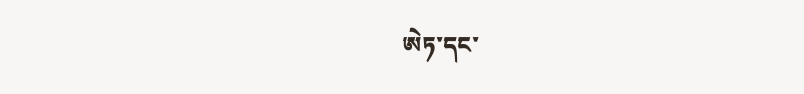ཨེཏ་དང་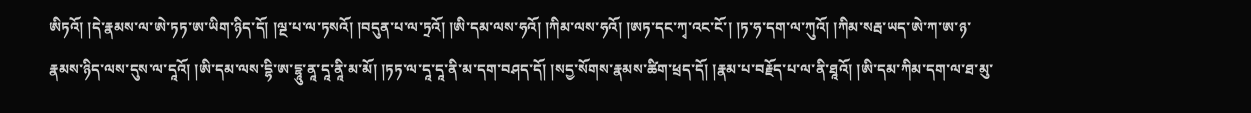ཨིཏའོ། །དེ་རྣམས་ལ་ཨེ་ཏཏ་ཨ་ཡིག་ཉིད་དོ། །ལྔ་པ་ལ་ཏསའོ། །བདུན་པ་ལ་ཏྲའོ། །ཨི་དམ་ལས་ཧའོ། །ཀིམ་ལས་ཧའོ། །ཨཏ་དང་ཀྭ་འང་ངོ་། །ཏ་ཧ་དག་ལ་ཀུའོ། །ཀིམ་སརྦ་ཡད་ཨེ་ཀ་ཨ་ཉ་རྣམས་ཉིད་ལས་དུས་ལ་དཱའོ། །ཨི་དམ་ལས་དྷི་ཨ་དྷཱུ་ནཱ་དཱ་ནཱི་མ་མོ། །ཏཏ་ལ་དཱ་དཱ་ནི་མ་དག་བཤད་དོ། །སདྱ་སོགས་རྣམས་ཚིག་ཕྲད་དོ། །རྣམ་པ་བརྗོད་པ་ལ་ནི་ཐཱའོ། །ཨི་དམ་ཀིམ་དག་ལ་ཐ་མུ་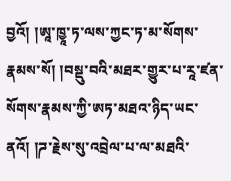བྱའོ། །ཨཱ་ཁྱཱ་ཏ་ལས་ཀྱང་ཏ་མ་སོགས་རྣམས་སོ། །བསྡུ་བའི་མཐར་གྱུར་པ་རཱ་ཛན་སོགས་རྣམས་ཀྱི་ཨཏ་མཐའ་ཉིད་ཡང་ནའོ། །ཌ་རྗེས་སུ་འབྲེལ་པ་ལ་མཐའི་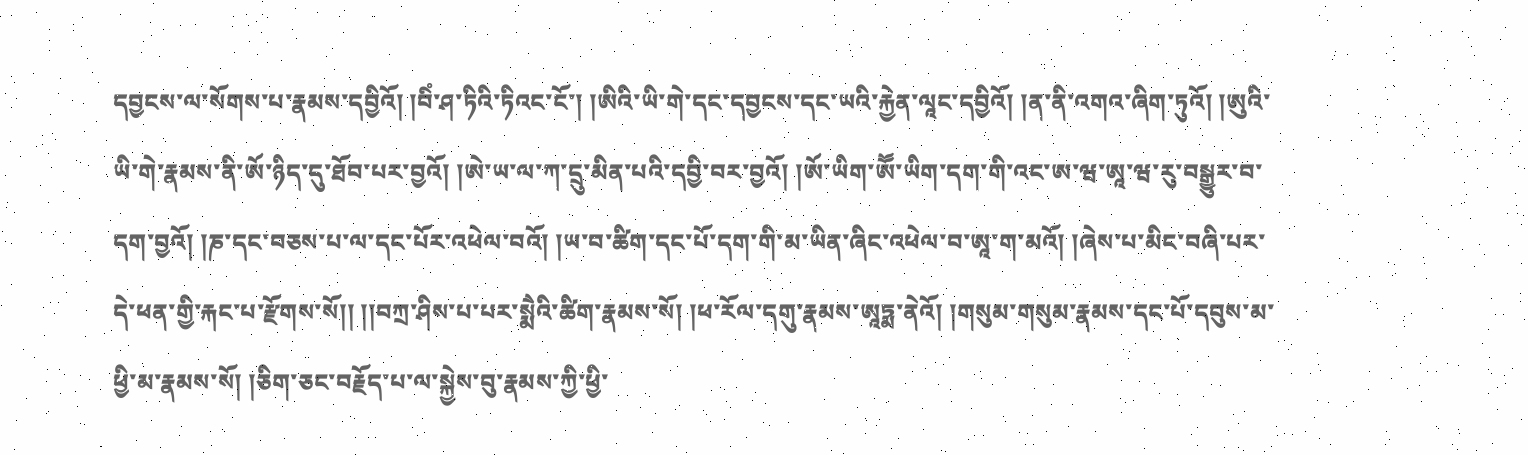དབྱངས་ལ་སོགས་པ་རྣམས་དབྱིའོ། །བིཾ་ཤ་ཏིའི་ཏིའང་ངོ་། །ཨིའི་ཡི་གེ་དང་དབྱངས་དང་ཡའི་རྐྱེན་ལཱང་དབྱིའོ། །ན་ནི་འགའ་ཞིག་ཏུའོ། །ཨུའི་ཡི་གེ་རྣམས་ནི་ཨོ་ཉིད་དུ་ཐོབ་པར་བྱའོ། །ཨེ་ཡ་ལ་ཀ་དྲུ་མིན་པའི་དབྱི་བར་བྱའོ། །ཨོ་ཡིག་ཨཽ་ཡིག་དག་གི་འང་ཨ་ཝ་ཨཱ་ཝ་རུ་བསྒྱུར་བ་དག་བྱའོ། །ཎ་དང་བཅས་པ་ལ་དང་པོར་འཕེལ་བའོ། །ཡ་བ་ཚིག་དང་པོ་དག་གི་མ་ཡིན་ཞིང་འཕེལ་བ་ཨཱ་ག་མའོ། །ཞེས་པ་མིང་བཞི་པར་དེ་ཕན་གྱི་རྐང་པ་རྫོགས་སོ།། །།བཀྲ་ཤིས་པ་པར་སྨཻའི་ཚིག་རྣམས་སོ། །ཕ་རོལ་དགུ་རྣམས་ཨཱཏྨ་ནེའོ། །གསུམ་གསུམ་རྣམས་དང་པོ་དབུས་མ་ཕྱི་མ་རྣམས་སོ། །ཅིག་ཅང་བརྗོད་པ་ལ་སྐྱེས་བུ་རྣམས་ཀྱི་ཕྱི་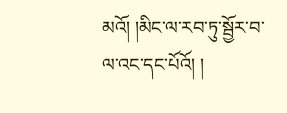མའོ། །མིང་ལ་རབ་ཏུ་སྦྱོར་བ་ལ་འང་དང་པོའོ། །